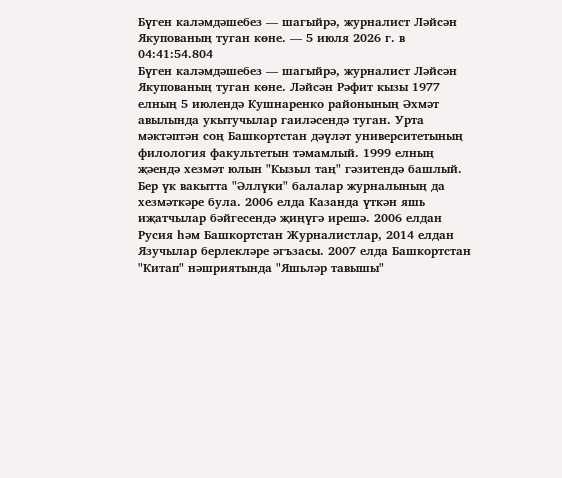Бүген каләмдәшебез — шагыйрә, журналист Ләйсән Якупованың туган көне. — 5 июля 2026 г. в 04:41:54.804
Бүген каләмдәшебез — шагыйрә, журналист Ләйсән Якупованың туган көне. Ләйсән Рәфит кызы 1977 елның 5 июлендә Кушнаренко районының Әхмәт авылында укытучылар гаиләсендә туган. Урта мәктәптән соң Башкортстан дәүләт университетының филология факультетын тәмамлый. 1999 елның җәендә хезмәт юлын "Кызыл таң" гәзитендә башлый. Бер үк вакытта "Әллүки" балалар журналының да хезмәткәре була. 2006 елда Казанда үткән яшь иҗатчылар бәйгесендә җиңүгә ирешә. 2006 елдан Русия һәм Башкортстан Журналистлар, 2014 елдан Язучылар берлекләре әгъзасы. 2007 елда Башкортстан "Китап" нәшриятында "Яшьләр тавышы"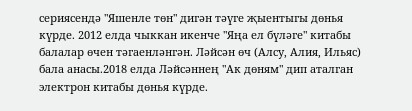сериясендә "Яшенле төн" дигән тәүге җыентыгы дөнья күрде. 2012 елда чыккан икенче "Яңа ел бүләге" китабы балалар өчен тәгаенләнгән. Ләйсән өч (Алсу, Алия, Ильяс) бала анасы.2018 елда Ләйсәннең "Ак дөням" дип аталган электрон китабы дөнья күрде.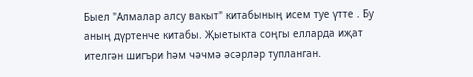Быел "Алмалар алсу вакыт" китабының исем туе үтте . Бу аның дүртенче китабы. Җыетыкта соңгы елларда иҗат ителгән шигъри һәм чәчмә әсәрләр тупланган.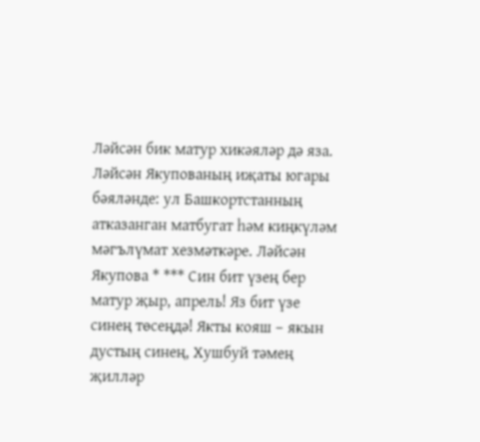Ләйсән бик матур хикәяләр дә яза. Ләйсән Якупованың иҗаты югары бәяләнде: ул Башкортстанның атказанган матбугат һәм киңкүләм мәгълүмат хезмәткәре. Ләйсән Якупова * *** Син бит үзең бер матур җыр, апрель! Яз бит үзе синең төсеңдә! Якты кояш – якын дустың синең, Хушбуй тәмең җилләр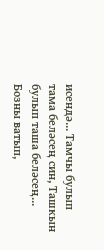исендә... Тамчы булып тама беләсең син, Ташкын булып таша беләсең... Бозны ватып,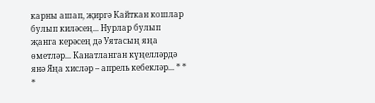карны ашап, җиргә Кайткан кошлар булып киләсең... Нурлар булып җанга керәсең дә Уятасың яңа өметләр... Канатланган күңелләрдә янә Яңа хисләр – апрель кебекләр... * * *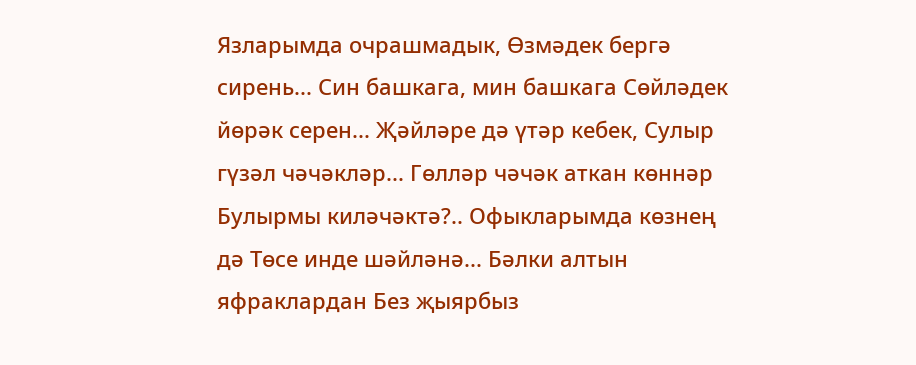Язларымда очрашмадык, Өзмәдек бергә сирень... Син башкага, мин башкага Сөйләдек йөрәк серен... Җәйләре дә үтәр кебек, Сулыр гүзәл чәчәкләр... Гөлләр чәчәк аткан көннәр Булырмы киләчәктә?.. Офыкларымда көзнең дә Төсе инде шәйләнә... Бәлки алтын яфраклардан Без җыярбыз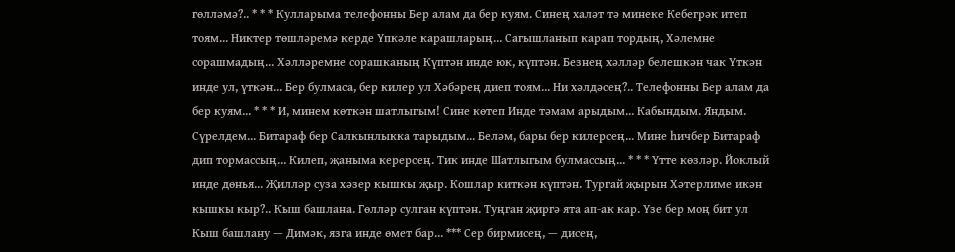гөлләмә?.. * * * Кулларыма телефонны Бер алам да бер куям. Синең халәт тә минеке Кебегрәк итеп тоям... Никтер төшләремә керде Үпкәле карашларың... Сагышланып карап тордың, Хәлемне сорашмадың... Хәлләремне сорашканың Күптән инде юк, күптән. Безнең хәлләр белешкән чак Үткән инде ул, үткән... Бер булмаса, бер килер ул Хәбәрең диеп тоям... Ни хәлдәсең?.. Телефонны Бер алам да бер куям... * * * И, минем көткән шатлыгым! Сине көтеп Инде тәмам арыдым... Кабындым. Яндым. Сүрелдем... Битараф бер Салкынлыкка тарыдым... Беләм, бары бер килерсең... Мине һичбер Битараф дип тормассың... Килеп, җаныма керерсең. Тик инде Шатлыгым булмассың... * * * Үтте көзләр. Йоклый инде дөнья... Җилләр суза хәзер кышкы җыр. Кошлар киткән күптән. Тургай җырын Хәтерлиме икән кышкы кыр?.. Кыш башлана. Гөлләр сулган күптән. Туңган җиргә ята ап-ак кар. Үзе бер моң бит ул Кыш башлану — Димәк, язга инде өмет бар... *** Сер бирмисең, — дисең,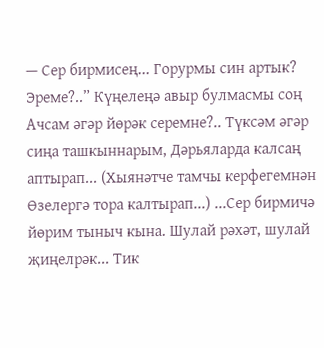— Сер бирмисең... Горурмы син артык? Эреме?..” Күңелеңә авыр булмасмы соң Ачсам әгәр йөрәк серемне?.. Түксәм әгәр сиңа ташкыннарым, Дәрьяларда калсаң аптырап... (Хыянәтче тамчы керфегемнән Өзелергә тора калтырап...) ...Сер бирмичә йөрим тыныч кына. Шулай рәхәт, шулай җиңелрәк... Тик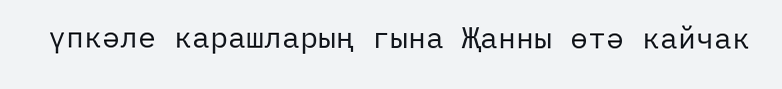үпкәле карашларың гына Җанны өтә кайчак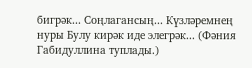бигрәк... Соңлагансың... Күзләремнең нуры Булу кирәк иде элегрәк... (Фәния Габидуллина туплады.)